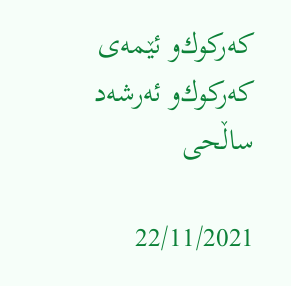كه‌ركوك‌و ئێمه‌ى كه‌ركوك‌و ئه‌رشه‌د ساڵحی

22/11/2021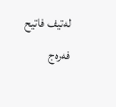له‌تیف فاتیح فه‌ره‌ج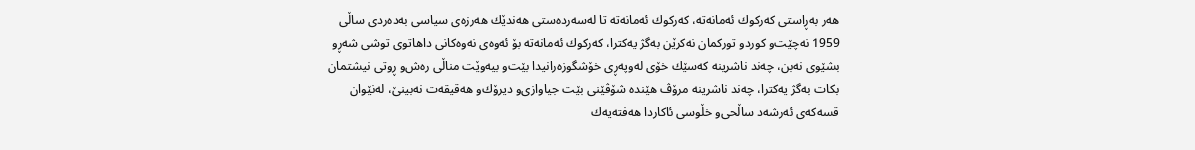هه‌ر به‌ڕاستی كه‌ركوك ئه‌مانه‌ته‌، كه‌ركوك ئه‌مانه‌ته‌ تا له‌سه‌رده‌ستی هه‌ندێك هه‌رزه‌ی سیاسی به‌ده‌ردی ساڵی 1959 نه‌چێت‌و كوردو توركمان نه‌كرێن به‌گژ یه‌كترا، كه‌ركوك ئه‌مانه‌ته‌ بۆ ئه‌وه‌ی نه‌وه‌كانی داهاتوی توشی شه‌ڕو بشێوی نه‌بن، چه‌ند ناشرینه‌ كه‌سێك خۆی له‌وپه‌ڕی خۆشگوزه‌رانیدا بێت‌و بیه‌وێت مناڵی ره‌ش‌و ڕوتی نیشتمان بكات به‌گژ یه‌كترا، چه‌ند ناشرینه‌ مرۆڤ هێنده‌ شۆڤێنی بێت جیاوازی‌و دیرۆك‌و هه‌قیقه‌ت نه‌بینێ‌، له‌نێوان قسه‌كه‌ی ئه‌رشه‌د ساڵحی‌و خڵوسی ئاكاردا هه‌فته‌یه‌ك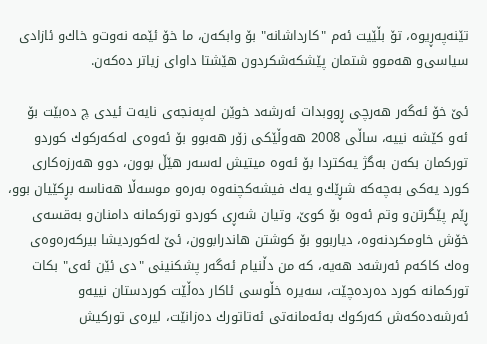تێنه‌په‌ڕیوه‌، تۆ بڵێیت ئه‌م "كارداشانه‌" بۆ وابكه‌ن، ما خۆ ئێمه‌ نه‌وت‌و خاك‌و ئازادی سیاسی‌و هه‌موو شتمان پێشكه‌شكردون هێشتا داوای زیاتر ده‌كه‌ن.

ئێ‌ خۆ ئه‌گه‌ر هه‌رچی ڕووبدات ئه‌رشه‌د خوێن له‌په‌نجه‌ی نایه‌ت ئیدی چ ده‌بێت بۆ ئه‌و كێشه‌ نییه‌، ساڵی 2008 هه‌وڵێكی زۆر هه‌بوو بۆ ئه‌وه‌ی له‌كه‌ركوك كوردو توركمان بكه‌ن به‌گژ یه‌كتردا بۆ ئه‌وه‌ میتیش له‌سه‌ر هێڵ بوون، دوو هه‌رزه‌كاری كورد یه‌كی به‌چه‌كه‌ شڕێك‌و یه‌ك فیشه‌كچنه‌وه‌ به‌ره‌و موسه‌ڵا هه‌ناسه‌ بڕكێیان بوو، ڕێم پێگرتن‌و وتم ئه‌وه‌ بۆ كوێ‌، وتیان شه‌ڕی كوردو توركمانه‌ دامنان‌و به‌قسه‌ی خۆش خاومكردنه‌وه‌، دیاربوو بۆ كوشتن هاندرابوون، ئێ‌ له‌كوردیشا بیركه‌ره‌وه‌ی وه‌ك كاكه‌م ئه‌رشه‌د هه‌یه‌، كه‌ من دڵنیام ئه‌گه‌ر پشكنینی "دی ئێن ئه‌ی" بكات توركمانه‌ كورد ده‌رده‌چێت، سه‌یره‌ خڵوسی ئاكار ده‌ڵێت كوردستان نییه‌و ئه‌رشه‌ده‌كه‌ش كه‌ركوك به‌ئه‌مانه‌تی ئه‌تاتورك ده‌زانێت، لیره‌ی توركیش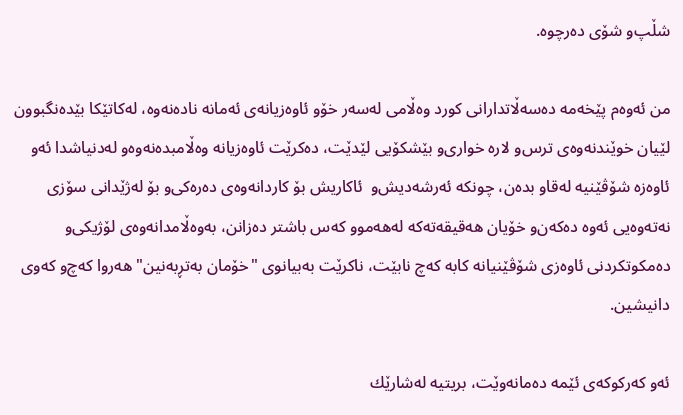شڵپ‌و شۆی ده‌رچوه‌.

من ئه‌وه‌م پێخه‌مه‌ ده‌سه‌ڵاتدارانی كورد وه‌ڵامی له‌سه‌ر خۆو ئاوه‌زیانه‌ی ئه‌مانه‌ ناده‌نه‌وه‌، له‌كاتێكا بێده‌نگبوون لێیان خوێندنه‌وه‌ی ترس‌و لاره‌ خواری‌و بێشكۆیی لێدێت، ده‌كرێت ئاوه‌زیانه‌ وه‌ڵامبده‌نه‌وه‌و له‌دنیاشدا ئه‌و ئاوه‌زه‌ شۆڤێنیه‌ له‌قاو بده‌ن، چونكه‌ ئه‌رشه‌دیش‌و  ئاكاریش بۆ كاردانه‌وه‌ی ده‌ره‌كی‌و بۆ له‌ژێدانی سۆزی نه‌ته‌وه‌یی ئه‌وه‌ ده‌كه‌ن‌و خۆیان هه‌قیقه‌ته‌كه‌ له‌هه‌موو كه‌س باشتر ده‌زانن، به‌وه‌ڵامدانه‌وه‌ی لۆژیكی‌و ده‌مكوتكردنی ئاوه‌زی شۆڤێنیانه‌ كابه‌ كه‌چ نابێت، ناكرێت به‌بیانوی "خۆمان به‌تڕبه‌نین" هه‌روا كه‌چ‌و كه‌وی دانیشین.

ئه‌و كه‌ركوكه‌ی ئێمه‌ ده‌مانه‌وێت، بریتیه‌ له‌شارێك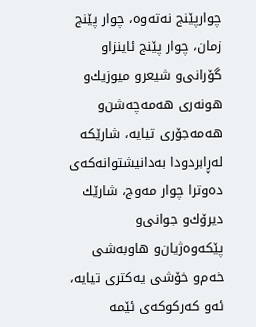چوارپێنج نه‌ته‌وه‌، چوار پێنج زمان، چوار پێنج ئاینزاو گۆرانی‌و شیعرو میوزیك‌و هونه‌ری هه‌مه‌چه‌شن‌و هه‌مه‌جۆری تیایه‌، شارێكه‌ له‌ڕابردودا به‌دانیشتوانه‌كه‌ی ده‌وترا چوار مه‌وج، شارێك دیرۆك‌و جوانی‌و پێكه‌وه‌ژیان‌و هاوبه‌شی خه‌م‌و خۆشی یه‌كتری تیایه‌، ئه‌و كه‌ركوكه‌ی ئێمه‌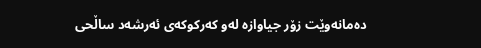ده‌مانه‌وێت زۆر جیاوازه‌ له‌و كه‌ركوكه‌ی ئه‌رشه‌د ساڵحی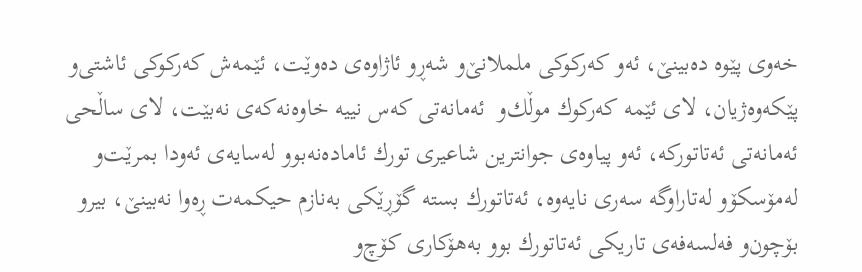خه‌وی پێوه‌ ده‌بینێ‌، ئه‌و كه‌ركوكی ململانێ‌‌و شه‌ڕو ئاژاوه‌ی ده‌وێت، ئێمه‌ش كه‌ركوكی ئاشتی‌و پێكه‌وه‌ژیان، لای ئێمه‌ كه‌ركوك موڵك‌و  ئه‌مانه‌تی كه‌س نییه‌ خاوه‌نه‌كه‌ی نه‌بێت، لای ساڵحی ئه‌مانه‌تی ئه‌تاتوركه‌، ئه‌و پیاوه‌ی جوانترین شاعیری تورك ئاماده‌نه‌بوو له‌سایه‌ی ئه‌ودا بمرێت‌و له‌مۆسكۆو له‌تاراوگه‌ سه‌ری نایه‌وه‌، ئه‌تاتورك بسته‌ گۆڕێكی به‌نازم حیكمه‌ت ڕه‌وا نه‌بینێ، بیرو بۆچون‌و فه‌لسه‌فه‌ی تاریكی ئه‌تاتورك بوو به‌هۆكاری كۆچ‌و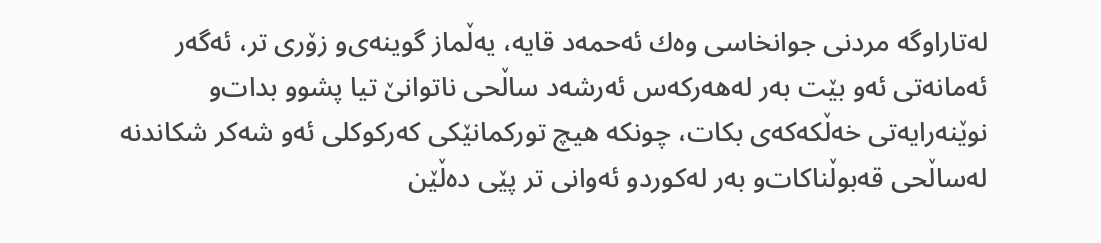له‌تاراوگه‌ مردنی جوانخاسی وه‌ك ئه‌حمه‌د قایه‌، یه‌ڵماز گوینه‌ی‌و زۆری تر، ئه‌گه‌ر ئه‌مانه‌تی ئه‌و بێت به‌ر له‌هه‌ركه‌س ئه‌رشه‌د ساڵحی ناتوانێ‌ تیا پشوو بدات‌و نوێنه‌رایه‌تی خه‌ڵكه‌كه‌ی بكات، چونكه‌ هیچ توركمانێكی كه‌ركوكلی ئه‌و شه‌كر شكاندنه‌ له‌ساڵحی قه‌بوڵناكات‌و به‌ر له‌كوردو ئه‌وانی تر پێی ده‌ڵێن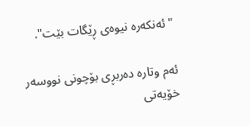"ئه‌نكه‌ره‌ نیوه‌ی ڕێگات بێت".

ئەم وتارە دەربڕی بۆچونی نووسەر خۆیەتی